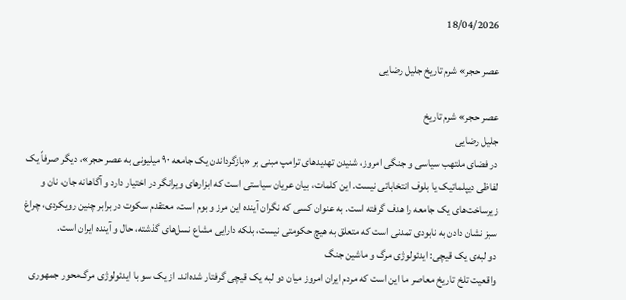18/04/2026

عصر حجر» شرم تاریخ جلیل رضایی

عصر حجر» شرم تاریخ
جلیل رضایی
در فضای ملتهب سیاسی و جنگی امروز، شنیدن تهدیدهای ترامپ مبنی بر «بازگرداندن یک جامعه ۹۰ میلیونی به عصر حجر»، دیگر صرفاً یک لفاظی دیپلماتیک یا بلوف انتخاباتی نیست. این کلمات، بیان عریان سیاستی است که ابزارهای ویرانگر در اختیار دارد و آگاهانه جان، نان و زیرساخت‌های یک جامعه را هدف گرفته است. به عنوان کسی که نگران آینده این مرز و بوم است، معتقدم سکوت در برابر چنین رویکردی، چراغ سبز نشان دادن به نابودی تمدنی است که متعلق به هیچ حکومتی نیست، بلکه دارایی مشاع نسل‌های گذشته، حال و آینده ایران است.
دو لبه‌ی یک قیچی: ایدئولوژی مرگ و ماشین جنگ
واقعیت تلخ تاریخ معاصر ما این است که مردم ایران امروز میان دو لبه‌ یک قیچی گرفتار شده‌اند. از یک سو با ایدئولوژی مرگ‌محور جمهوری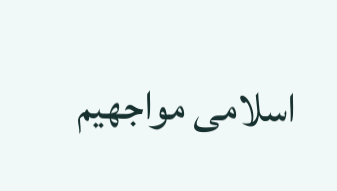اسلامی مواجهیم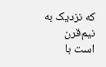که نزدیک به نیم‌قرن است با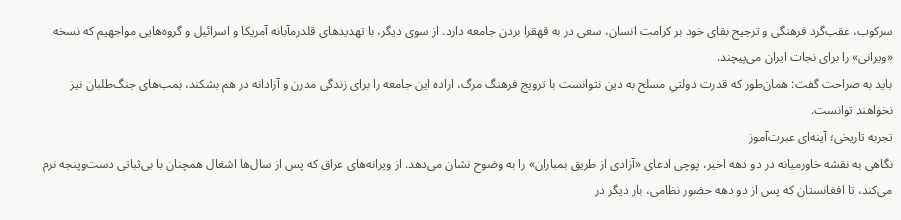سرکوب، عقب‌گرد فرهنگی و ترجیح بقای خود بر کرامت انسان، سعی در به قهقرا بردن جامعه دارد. از سوی دیگر، با تهدیدهای قلدرمآبانه آمریکا و اسرائیل و گروه‌هایی مواجهیم که نسخه «ویرانی» را برای نجات ایران می‌پیچند.
باید به صراحت گفت: همان‌طور که قدرت دولتیِ مسلح به دین نتوانست با ترویج فرهنگ مرگ، اراده این جامعه را برای زندگی مدرن و آزادانه در هم بشکند، بمب‌های جنگ‌طلبان نیز نخواهند توانست.
تجربه تاریخی؛ آینه‌ای عبرت‌آموز
نگاهی به نقشه خاورمیانه در دو دهه اخیر، پوچی ادعای «آزادی از طریق بمباران» را به وضوح نشان می‌دهد. از ویرانه‌های عراق که پس از سال‌ها اشغال همچنان با بی‌ثباتی دست‌وپنجه نرم می‌کند، تا افغانستان که پس از دو دهه حضور نظامی، بار دیگر در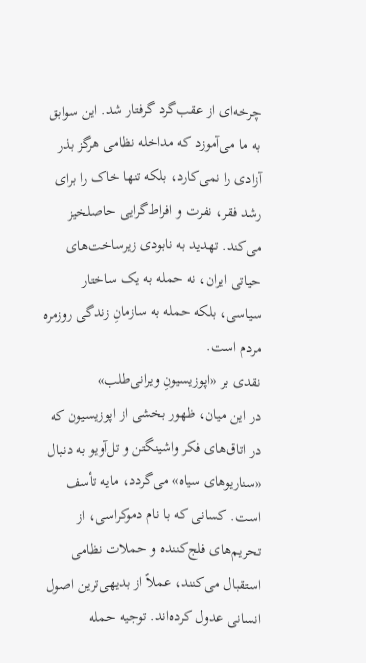چرخه‌ای از عقب‌گرد گرفتار شد. این سوابق به ما می‌آموزد که مداخله نظامی هرگز بذر آزادی را نمی‌کارد، بلکه تنها خاک را برای رشد فقر، نفرت و افراط‌گرایی حاصلخیز می‌کند. تهدید به نابودی زیرساخت‌های حیاتی ایران، نه حمله به یک ساختار سیاسی، بلکه حمله به سازمانِ زندگی روزمره مردم است.
نقدی بر «اپوزیسیونِ ویرانی‌طلب»
در این میان، ظهور بخشی از اپوزیسیون که در اتاق‌های فکر واشینگتن و تل‌آویو به دنبال «سناریوهای سیاه» می‌گردد، مایه تأسف است. کسانی که با نام دموکراسی، از تحریم‌های فلج‌کننده و حملات نظامی استقبال می‌کنند، عملاً از بدیهی‌ترین اصول انسانی عدول کرده‌اند. توجیه حمله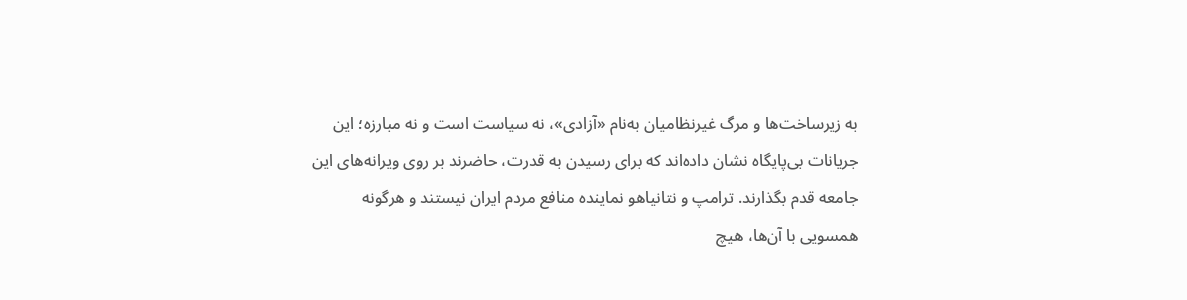به زیرساخت‌ها و مرگ غیرنظامیان به‌نام «آزادی»، نه سیاست است و نه مبارزه؛ این جریانات بی‌پایگاه نشان داده‌اند که برای رسیدن به قدرت، حاضرند بر روی ویرانه‌های این جامعه قدم بگذارند. ترامپ و نتانیاهو نماینده منافع مردم ایران نیستند و هرگونه همسویی با آن‌ها، هیچ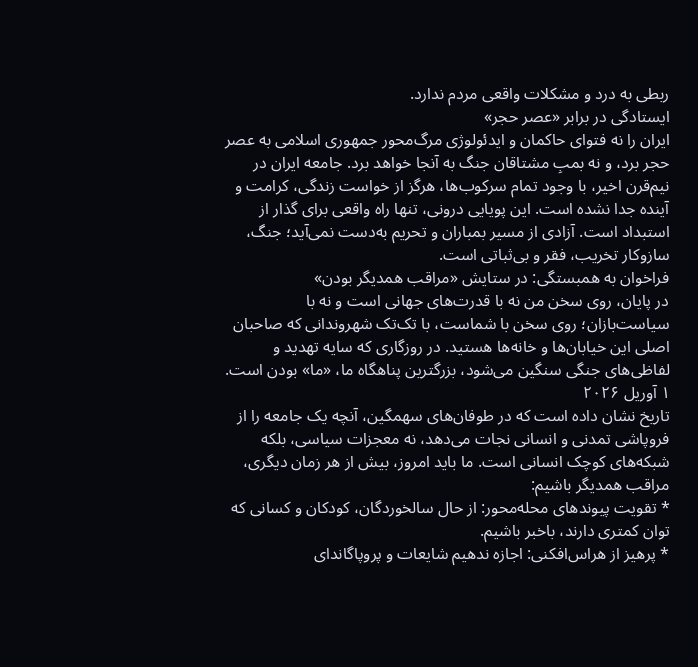ربطی به درد و مشکلات واقعی مردم ندارد.
ایستادگی در برابر «عصر حجر»
ایران را نه فتوای حاکمان و ایدئولوژی مرگ‌محور جمهوری اسلامی به عصر حجر برد، و نه بمبِ مشتاقان جنگ به آنجا خواهد برد. جامعه ایران در نیم‌قرن اخیر، با وجود تمام سرکوب‌ها، هرگز از خواست زندگی، کرامت و آینده جدا نشده است. این پویایی درونی، تنها راه واقعی برای گذار از استبداد است. آزادی از مسیر بمباران و تحریم به‌دست نمی‌آید؛ جنگ، سازوکار تخریب، فقر و بی‌ثباتی است.
فراخوان به همبستگی: در ستایش «مراقب همدیگر بودن»
در پایان، روی سخن من نه با قدرت‌های جهانی است و نه با سیاست‌بازان؛ روی سخن با شماست، با تک‌تک شهروندانی که صاحبان اصلی این خیابان‌ها و خانه‌ها هستید. در روزگاری که سایه تهدید و لفاظی‌های جنگی سنگین می‌شود، بزرگترین پناهگاه ما، «ما» بودن است.
۱ آوریل ۲۰۲۶
تاریخ نشان داده است که در طوفان‌های سهمگین، آنچه یک جامعه را از فروپاشی تمدنی و انسانی نجات می‌دهد، نه معجزات سیاسی، بلکه شبکه‌های کوچک انسانی است. ما باید امروز، بیش از هر زمان دیگری، مراقب همدیگر باشیم:
* تقویت پیوندهای محله‌محور: از حال سالخوردگان، کودکان و کسانی که توان کمتری دارند، باخبر باشیم.
* پرهیز از هراس‌افکنی: اجازه ندهیم شایعات و پروپاگاندای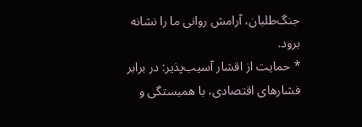جنگ‌طلبان، آرامش روانی ما را نشانه برود.
* حمایت از اقشار آسیب‌پذیر: در برابر فشارهای اقتصادی، با همبستگی و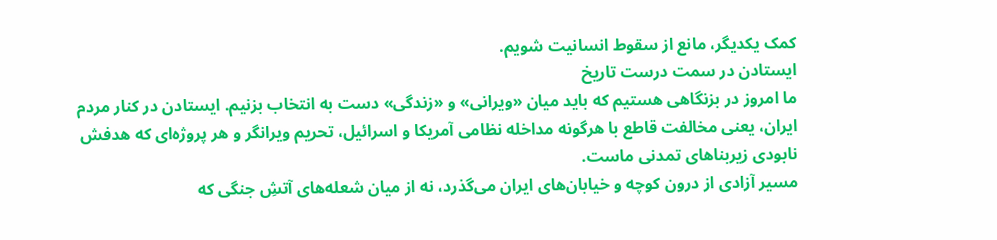کمک یکدیگر، مانع از سقوط انسانیت شویم.
ایستادن در سمت درست تاریخ
ما امروز در بزنگاهی هستیم که باید میان «ویرانی» و «زندگی» دست به انتخاب بزنیم. ایستادن در کنار مردم ایران، یعنی مخالفت قاطع با هرگونه مداخله نظامی آمریکا و اسرائیل، تحریم ویرانگر و هر پروژه‌ای که هدفش نابودی زیربناهای تمدنی ماست.
مسیر آزادی از درون کوچه و خیابان‌های ایران می‌گذرد، نه از میان شعله‌های آتشِ جنگی که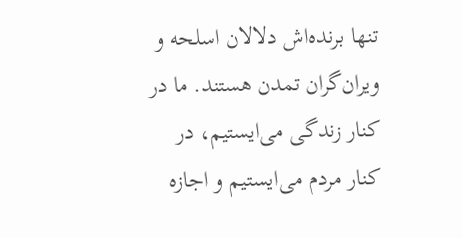تنها برنده‌اش دلالان اسلحه و ویران‌گران تمدن هستند. ما در کنار زندگی می‌ایستیم، در کنار مردم می‌ایستیم و اجازه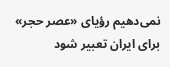نمی‌دهیم رؤیای «عصر حجر» برای ایران تعبیر شود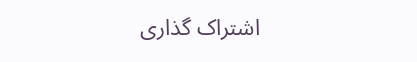اشتراک گذاری